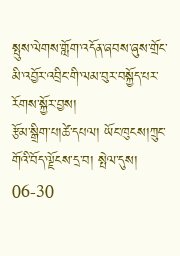སྤུས་ལེགས་གློག་འདོན་ཞབས་ཞུས་གྲོང་མི་འབྱོར་འབྲིང་གི་ལམ་བུར་བསྐྱོད་པར་རོགས་སྐྱོར་བྱས།
རྩོམ་སྒྲིག་པ།ཚེ་དཔལ། ཡོང་ཁུངས།ཀྲུང་གོའི་བོད་ལྗོངས་དྲ་བ། སྤེལ་དུས། 06-30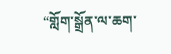“གློག་སྒྲོན་ལ་ཆག་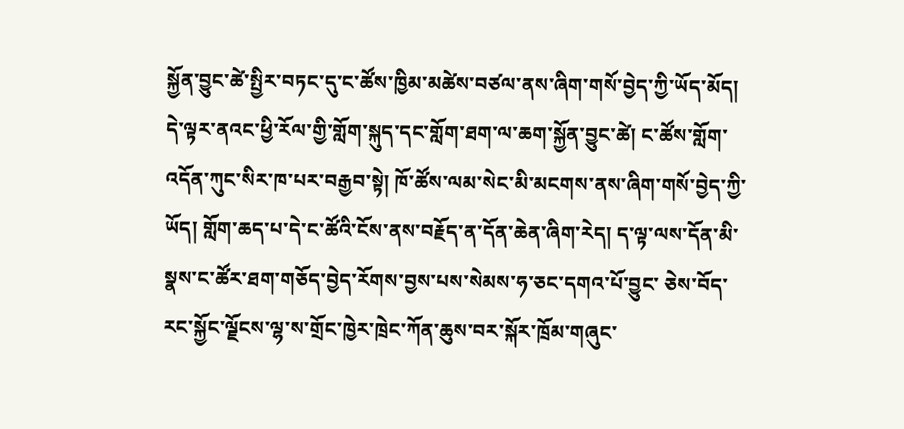སྐྱོན་བྱུང་ཚེ་སྤྱིར་བཏང་དུ་ང་ཚོས་ཁྱིམ་མཚེས་བཙལ་ནས་ཞིག་གསོ་བྱེད་ཀྱི་ཡོད་མོད། དེ་ལྟར་ནའང་ཕྱི་རོལ་གྱི་གློག་སྐུད་དང་གློག་ཐག་ལ་ཆག་སྐྱོན་བྱུང་ཚེ། ང་ཚོས་གློག་འདོན་ཀུང་སིར་ཁ་པར་བརྒྱབ་སྟེ། ཁོ་ཚོས་ལམ་སེང་མི་མངགས་ནས་ཞིག་གསོ་བྱེད་ཀྱི་ཡོད། གློག་ཆད་པ་དེ་ང་ཚོའི་ངོས་ནས་བརྗོད་ན་དོན་ཆེན་ཞིག་རེད། ད་ལྟ་ལས་དོན་མི་སྣས་ང་ཚོར་ཐག་གཅོད་བྱེད་རོགས་བྱས་པས་སེམས་ཧ་ཅང་དགའ་པོ་བྱུང་ ཅེས་བོད་རང་སྐྱོང་ལྗོངས་ལྷ་ས་གྲོང་ཁྱེར་ཁྲེང་ཀོན་ཆུས་བར་སྐོར་ཁྲོམ་གཞུང་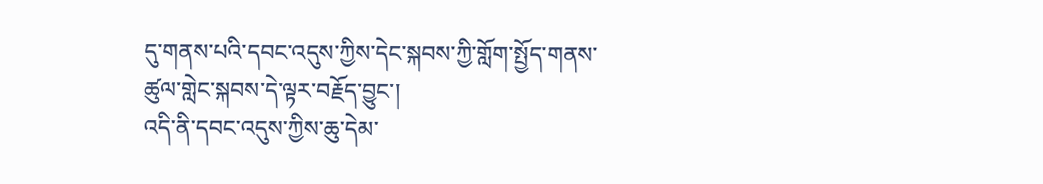དུ་གནས་པའི་དབང་འདུས་ཀྱིས་དེང་སྐབས་ཀྱི་གློག་སྤྱོད་གནས་ཚུལ་གླེང་སྐབས་དེ་ལྟར་བརྗོད་བྱུང་།
འདི་ནི་དབང་འདུས་ཀྱིས་ཆུ་དེམ་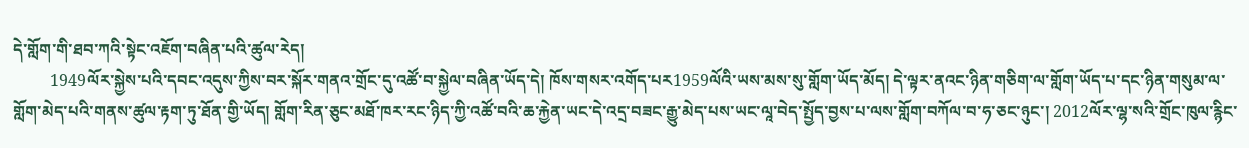དེ་གློག་གི་ཐབ་ཀའི་སྟེང་འཇོག་བཞིན་པའི་ཚུལ་རེད།
         1949ལོར་སྐྱེས་པའི་དབང་འདུས་ཀྱིས་བར་སྐོར་གནའ་གྲོང་དུ་འཚོ་བ་སྐྱེལ་བཞིན་ཡོད་དེ། ཁོས་གསར་འགོད་པར1959ལོའི་ཡས་མས་སུ་གློག་ཡོད་མོད། དེ་ལྟར་ནའང་ཉིན་གཅིག་ལ་གློག་ཡོད་པ་དང་ཉིན་གསུམ་ལ་གློག་མེད་པའི་གནས་ཚུལ་རྟག་ཏུ་ཐོན་གྱི་ཡོད། གློག་རིན་ཅུང་མཐོ་ཁར་རང་ཉིད་ཀྱི་འཚོ་བའི་ཆ་རྐྱེན་ཡང་དེ་འདྲ་བཟང་རྒྱུ་མེད་པས་ཡང་ལཱ་བེད་སྤྱོད་བྱས་པ་ལས་གློག་བཀོལ་བ་ཧ་ཅང་ཉུང་། 2012ལོར་ལྷ་སའི་གྲོང་ཁུལ་རྙིང་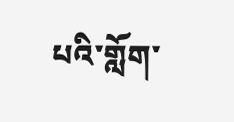པའི་གློག་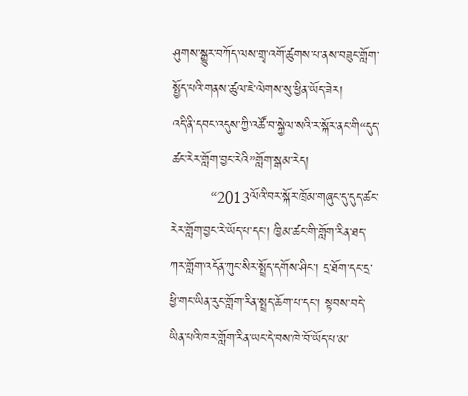ཤུགས་སྒྱུར་བཀོད་ལས་གྲྭ་འགོ་ཚུགས་པ་ནས་བཟུང་གློག་སྤྱོད་པའི་གནས་ཚུལ་ཇེ་ལེགས་སུ་ཕྱིན་ཡོད་ཟེར།
འདི་ནི་དབང་འདུས་ཀྱི་འཚོ་བ་སྐྱེལ་སའི་ར་སྐོར་ནང་གི“དུད་ཚང་རེར་གློག་བྱང་རེའི”གློག་སྒམ་རེད།
         “2013ལོའི་བར་སྐོར་ཁྲོམ་གཞུང་དུ་དུད་ཚང་རེར་གློག་བྱང་རེ་ཡོད་པ་དང་། ཁྱིམ་ཚང་གི་གློག་རིན་ཐད་ཀར་གློག་འདོན་ཀུང་སིར་སྤྲོད་དགོས་ཤིང་། དྲ་ཐོག་དང་དྲ་ཕྱི་གང་ཡིན་རུང་གློག་རིན་སྤྲད་ཆོག་པ་དང་། སྟབས་བདེ་ཡིན་པའི་ཁར་གློག་རིན་ཡང་དེ་བས་ཁེ་བོ་ཡོད་པ་མ་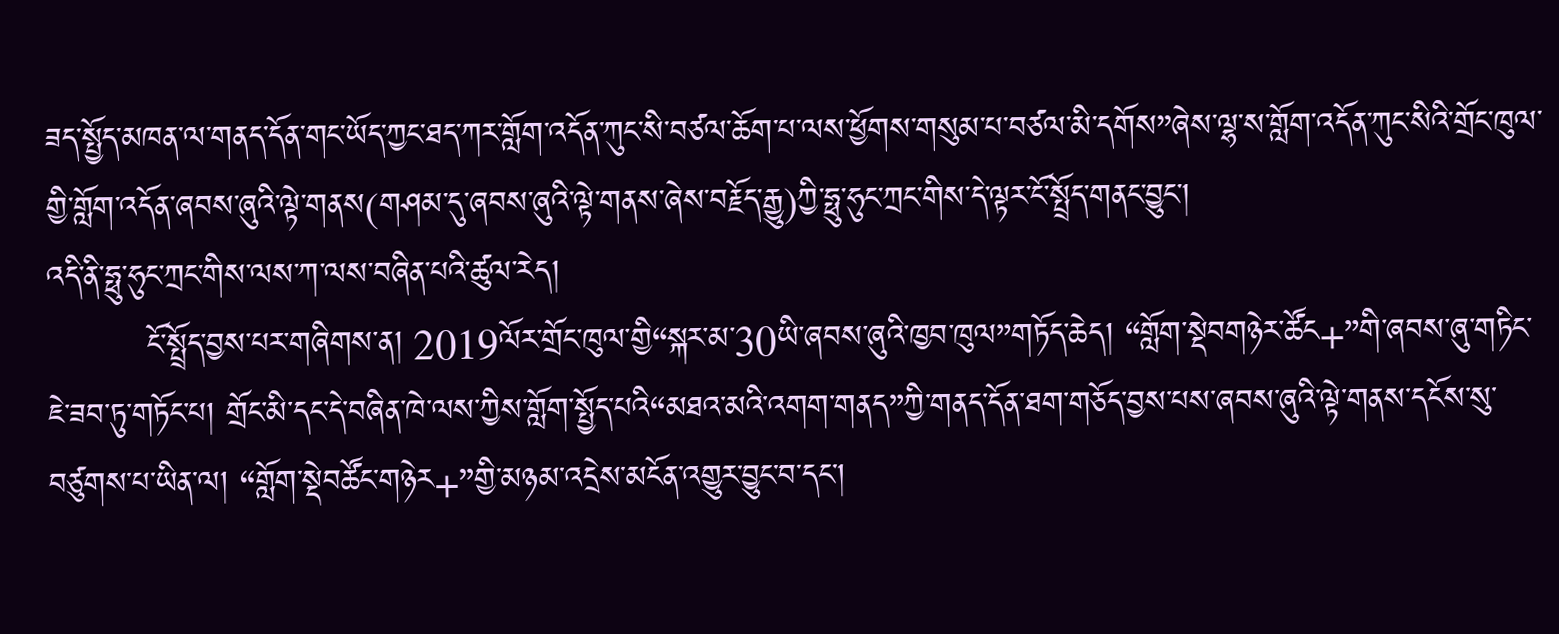ཟད་སྤྱོད་མཁན་ལ་གནད་དོན་གང་ཡོད་ཀྱང་ཐད་ཀར་གློག་འདོན་ཀུང་སི་བཙལ་ཆོག་པ་ལས་ཕྱོགས་གསུམ་པ་བཙལ་མི་དགོས”ཞེས་ལྷ་ས་གློག་འདོན་ཀུང་སིའི་གྲོང་ཁུལ་གྱི་གློག་འདོན་ཞབས་ཞུའི་ལྟེ་གནས(གཤམ་དུ་ཞབས་ཞུའི་ལྟེ་གནས་ཞེས་བརྗོད་རྒྱུ)ཀྱི་ཧྥུ་ཧུང་ཀྲང་གིས་དེ་ལྟར་ངོ་སྤྲོད་གནང་བྱུང་།
འདི་ནི་ཧྥུ་ཧུང་ཀྲང་གིས་ལས་ཀ་ལས་བཞིན་པའི་ཚུལ་རེད།
         ངོ་སྤྲོད་བྱས་པར་གཞིགས་ན། 2019ལོར་གྲོང་ཁུལ་གྱི“སྐར་མ་30ཡི་ཞབས་ཞུའི་ཁྱབ་ཁུལ”གཏོད་ཆེད། “གློག་སྡེབགཉེར་ཚོང+”གི་ཞབས་ཞུ་གཏིང་ཇེ་ཟབ་ཏུ་གཏོང་པ། གྲོང་མི་དང་དེ་བཞིན་ཁེ་ལས་ཀྱིས་གློག་སྤྱོད་པའི“མཐའ་མའི་འགག་གནད”ཀྱི་གནད་དོན་ཐག་གཅོད་བྱས་པས་ཞབས་ཞུའི་ལྟེ་གནས་དངོས་སུ་བཙུགས་པ་ཡིན་ལ། “གློག་སྡེབཚོང་གཉེར+”གྱི་མཉམ་འདྲེས་མངོན་འགྱུར་བྱུང་བ་དང་།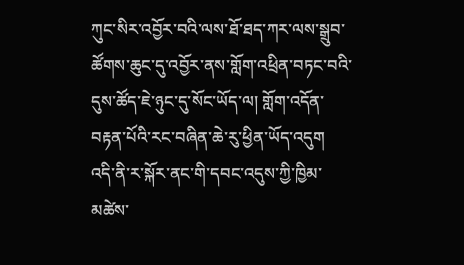ཀུང་སིར་འབྱོར་བའི་ལས་ཐོ་ཐད་ཀར་ལས་སྒྲུབ་ཚོགས་ཆུང་དུ་འབྱོར་ནས་གློག་འཕྲིན་བཏང་བའི་དུས་ཚོད་ཇེ་ཉུང་དུ་སོང་ཡོད་ལ། གློག་འདོན་བརྟན་པོའི་རང་བཞིན་ཆེ་རུ་ཕྱིན་ཡོད་འདུག
འདི་ནི་ར་སྐོར་ནང་གི་དབང་འདུས་ཀྱི་ཁྱིམ་མཚེས་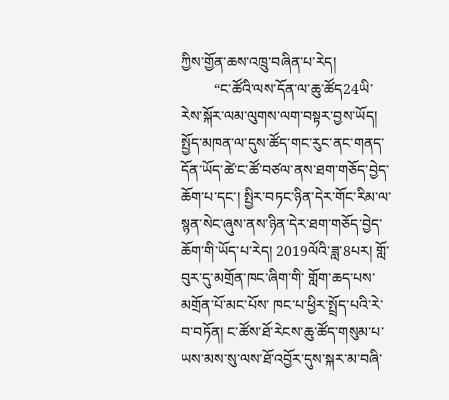ཀྱིས་གྱོན་ཆས་འཁྲུ་བཞིན་པ་རེད།
         “ང་ཚོའི་ལས་དོན་ལ་ཆུ་ཚོད24ཡི་རེས་སྐོར་ལམ་ལུགས་ལག་བསྟར་བྱས་ཡོད། སྤྱོད་མཁན་ལ་དུས་ཚོད་གང་རུང་ནང་གནད་དོན་ཡོད་ཚེ་ང་ཚོ་བཙལ་ནས་ཐག་གཅོད་བྱེད་ཆོག་པ་དང་། སྤྱིར་བཏང་ཉིན་དེར་གོང་རིམ་ལ་སྙན་སེང་ཞུས་ནས་ཉིན་དེར་ཐག་གཅོད་བྱེད་ཆོག་གི་ཡོད་པ་རེད། 2019ལོའི་ཟླ་8པར། གློ་བུར་དུ་མགྲོན་ཁང་ཞིག་གི་ གློག་ཆད་པས་མགྲོན་པོ་མང་པོས་ ཁང་པ་ཕྱིར་སྤྲོད་པའི་རེ་བ་བཏོན། ང་ཚོས་ཐོ་རེངས་ཆུ་ཚོད་གསུམ་པ་ཡས་མས་སུ་ལས་ཐོ་འབྱོར་དུས་སྐར་མ་བཞི་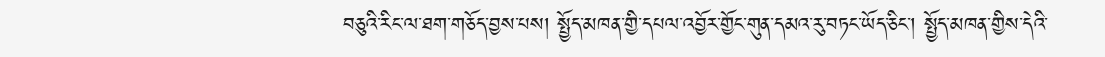བཅུའི་རིང་ལ་ཐག་གཅོད་བྱས་པས། སྤྱོད་མཁན་གྱི་དཔལ་འབྱོར་གྱོང་གུན་དམའ་རུ་བཏང་ཡོད་ཅིང་། སྤྱོད་མཁན་གྱིས་དེའི་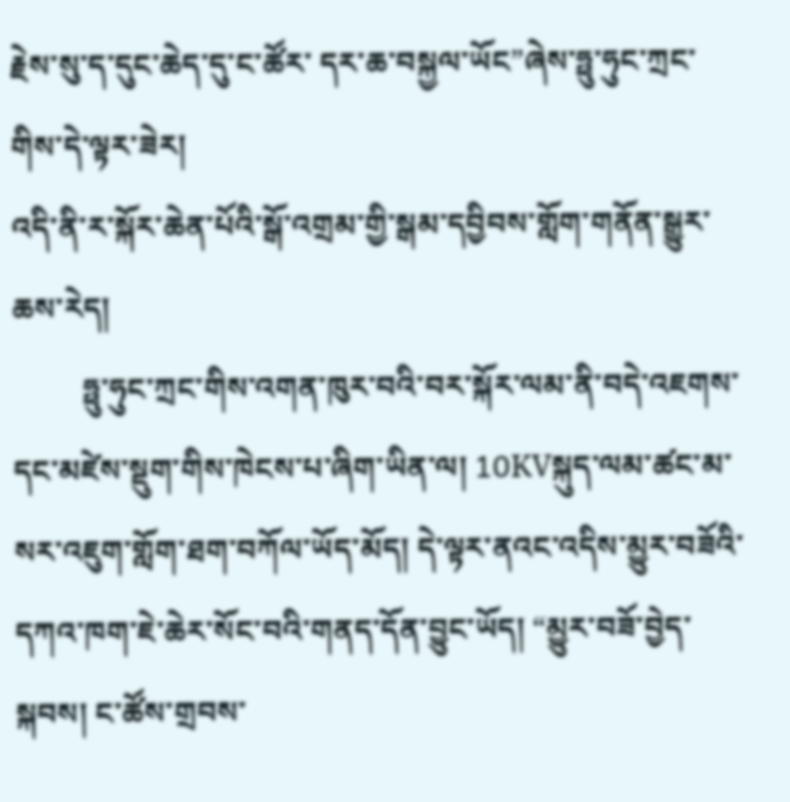རྗེས་སུ་ད་དུང་ཆེད་དུ་ང་ཚོར་ དར་ཆ་བསྐྱལ་ཡོང”ཞེས་ཧྥུ་ཧུང་ཀྲང་གིས་དེ་ལྟར་ཟེར།
འདི་ནི་ར་སྐོར་ཆེན་པོའི་སྒོ་འགྲམ་གྱི་སྒམ་དབྱིབས་གློག་གནོན་སྒྱུར་ཆས་རེད།
         ཧྥུ་ཧུང་ཀྲང་གིས་འགན་ཁུར་བའི་བར་སྐོར་ལམ་ནི་བདེ་འཇགས་དང་མཛེས་སྡུག་གིས་ཁེངས་པ་ཞིག་ཡིན་ལ། 10KVསྐུད་ལམ་ཚང་མ་སར་འཇུག་གློག་ཐག་བཀོལ་ཡོད་མོད། དེ་ལྟར་ནའང་འདིས་མྱུར་བཟོའི་དཀའ་ཁག་ཇེ་ཆེར་སོང་བའི་གནད་དོན་བྱུང་ཡོད། “མྱུར་བཟོ་བྱེད་སྐབས། ང་ཚོས་གྲབས་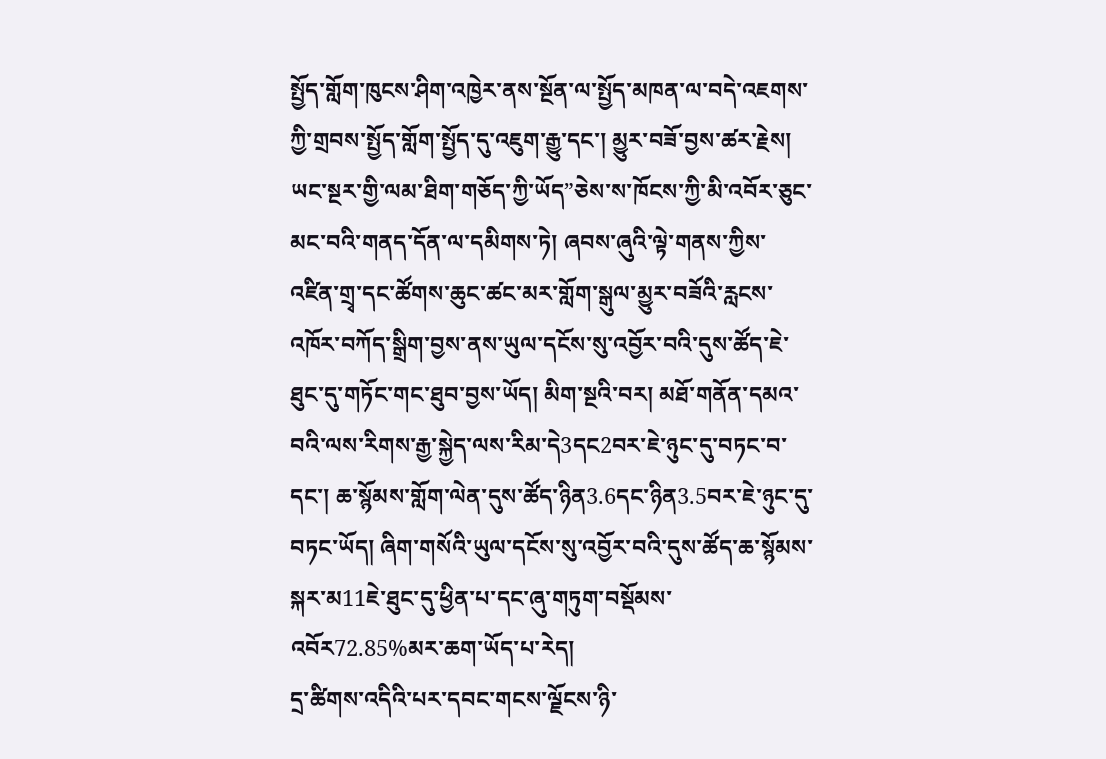སྤྱོད་གློག་ཁུངས་ཤིག་འཁྱེར་ནས་སྔོན་ལ་སྤྱོད་མཁན་ལ་བདེ་འཇགས་ཀྱི་གྲབས་སྤྱོད་གློག་སྤྱོད་དུ་འཇུག་རྒྱུ་དང་། མྱུར་བཟོ་བྱས་ཚར་རྗེས། ཡང་སྔར་གྱི་ལམ་ཐིག་གཅོད་ཀྱི་ཡོད”ཅེས་ས་ཁོངས་ཀྱི་མི་འབོར་ཅུང་མང་བའི་གནད་དོན་ལ་དམིགས་ཏེ། ཞབས་ཞུའི་ལྟེ་གནས་ཀྱིས་འཛིན་གྲྭ་དང་ཚོགས་ཆུང་ཚང་མར་གློག་སྒུལ་མྱུར་བཟོའི་རླངས་འཁོར་བཀོད་སྒྲིག་བྱས་ནས་ཡུལ་དངོས་སུ་འབྱོར་བའི་དུས་ཚོད་ཇེ་ཐུང་དུ་གཏོང་གང་ཐུབ་བྱས་ཡོད། མིག་སྔའི་བར། མཐོ་གནོན་དམའ་བའི་ལས་རིགས་རྒྱ་སྐྱེད་ལས་རིམ་དེ3དང2བར་ཇེ་ཉུང་དུ་བཏང་བ་དང་། ཆ་སྙོམས་གློག་ལེན་དུས་ཚོད་ཉིན3.6དང་ཉིན3.5བར་ཇེ་ཉུང་དུ་བཏང་ཡོད། ཞིག་གསོའི་ཡུལ་དངོས་སུ་འབྱོར་བའི་དུས་ཚོད་ཆ་སྙོམས་སྐར་མ11ཇེ་ཐུང་དུ་ཕྱིན་པ་དང་ཞུ་གཏུག་བསྡོམས་འབོར72.85%མར་ཆག་ཡོད་པ་རེད།
དྲ་ཚིགས་འདིའི་པར་དབང་གངས་ལྗོངས་ཉི་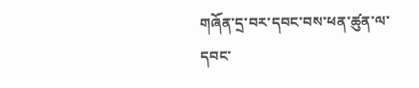གཞོན་དྲ་བར་དབང་བས་ཕན་ཚུན་ལ་དབང་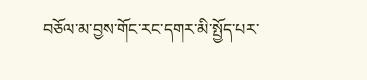བཅོལ་མ་བྱས་གོང་རང་དགར་མི་སྤྱོད་པར་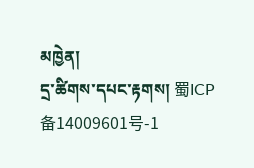མཁྱེན།
དྲ་ཚིགས་དཔང་རྟགས། 蜀ICP备14009601号-1